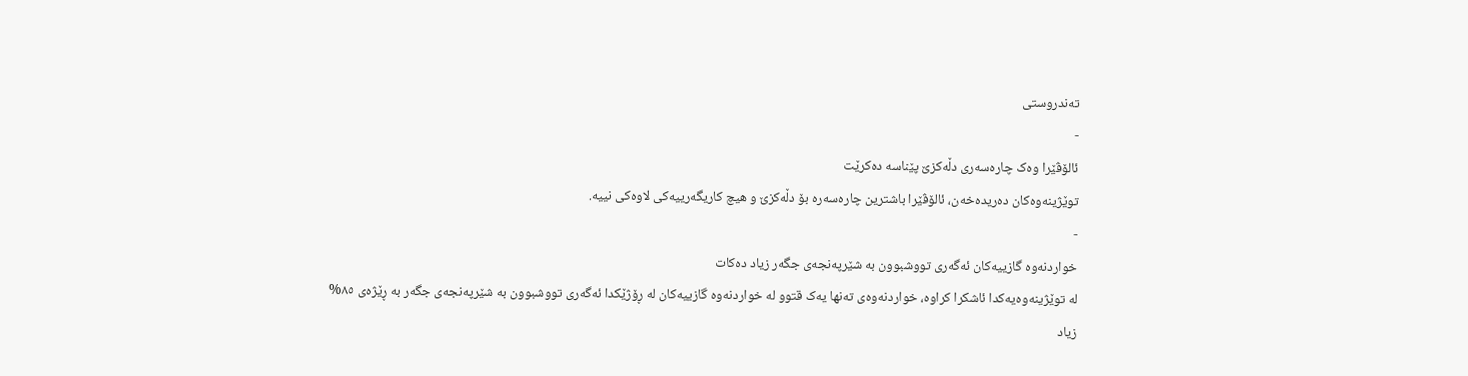تەندروستی
-
ئالۆڤێرا وەک چارەسەری دڵەکزێ پێناسە دەکرێت
توێژینەوەکان دەریدەخەن، ئالۆڤێرا باشترین چارەسەرە بۆ دڵەکزێ و هیچ کاریگەرییەکی لاوەکی نییە.
-
خواردنەوە گازییەکان ئەگەری تووشبوون بە شێرپەنجەی جگەر زیاد دەکات
لە توێژینەوەیەکدا ئاشکرا کراوە، خواردنەوەی تەنها یەک قتوو لە خواردنەوە گازییەکان لە ڕۆژێکدا ئەگەری تووشبوون بە شێرپەنجەی جگەر بە ڕێژەی ٨٥% زیاد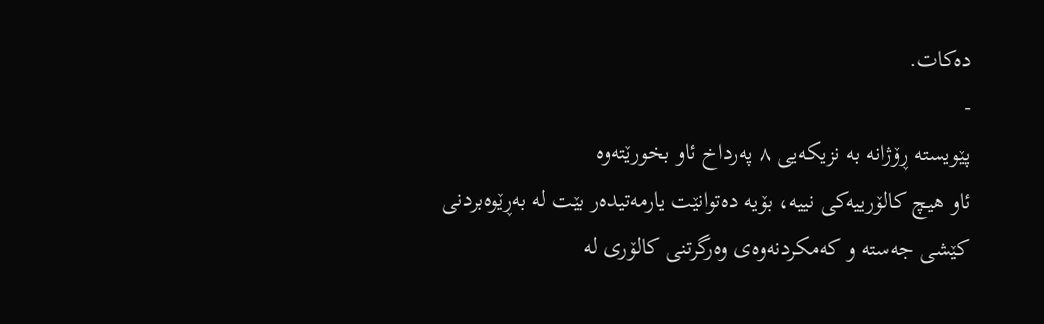دەکات.
-
پێویستە ڕۆژانە بە نزیکەیی ٨ پەرداخ ئاو بخورێتەوە
ئاو هیچ کالۆرییەکی نییە، بۆیە دەتوانێت یارمەتیدەر بێت لە بەڕێوەبردنی کێشی جەستە و کەمکردنەوەی وەرگرتنی کالۆری لە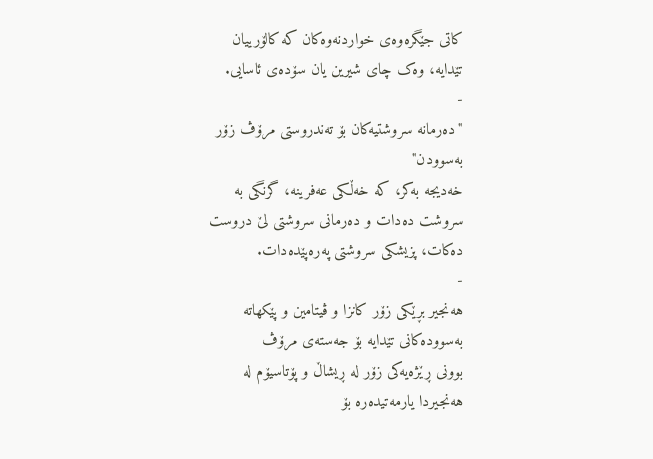کاتی جێگرەوەی خواردنەوەکان کە کالۆرییان تێدایە، وەک چای شیرین یان سۆدەی ئاسایی.
-
"دەرمانە سروشتیەکان بۆ تەندروستی مرۆڤ زۆر بەسوودن"
خەدیجە بەکر، کە خەڵکی عەفرینە، گرنگی بە سروشت دەدات و دەرمانی سروشتی لێ دروست دەکات، پزیشکی سروشتی پەرەپێدەدات.
-
هەنجیر بڕێکی زۆر کانزا و ڤیتامین و پێکهاتە بەسوودەکانی تێدایە بۆ جەستەی مرۆڤ
بوونی ڕێژەیەکی زۆر لە ڕیشاڵ و پۆتاسیۆم لە هەنجیردا یارمەتیدەرە بۆ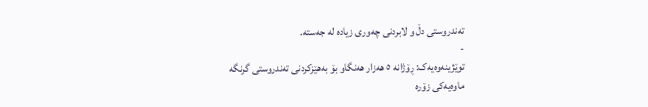تەندروستی دڵ و لابردنی چەوری زیادە لە جەستە.
-
توێژینەوەیەک: ڕۆژانە ٥ هەزار هەنگاو بۆ بەهێزکردنی تەندروستی گرنگە
ماوەیەکی زۆرە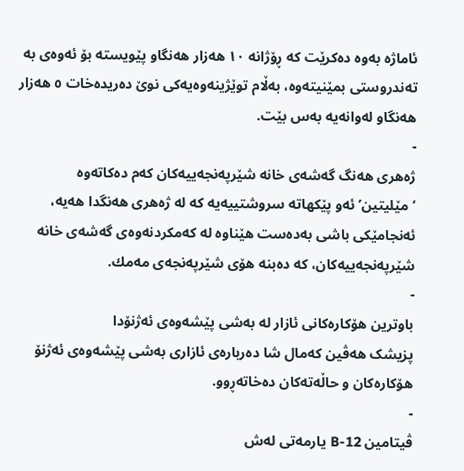ئاماژە بەوە دەکرێت کە ڕۆژانە ١٠ هەزار هەنگاو پێویستە بۆ ئەوەی بە تەندروستی بمێنیتەوە، بەڵام توێژینەوەیەکی نوێ دەریدەخات ٥ هەزار هەنگاو لەوانەیە بەس بێت.
-
ژەهری هەنگ گەشەی خانە شێرپەنجەییەکان کەم دەکاتەوە
‘مێلیتین’ ئەو پێكهاتە سروشتییەیە كە لە ژەهری هەنگدا هەیە، ئەنجامێكی باشی بەدەست هێناوە لە كەمكردنەوەی گەشەی خانە شێرپەنجەییەكان، كە دەبنە هۆی شێرپەنجەی مەمك.
-
باوترین ھۆکارەکانی ئازار لە بەشی پێشەوەی ئەژنۆدا
پزیشک هەڤین کەمال شا دەربارەی ئازاری بەشی پێشەوەی ئەژنۆ هۆکارەکان و حاڵەتەکان دەخاتەڕوو.
-
ڤیتامین B-12 یارمەتی لەش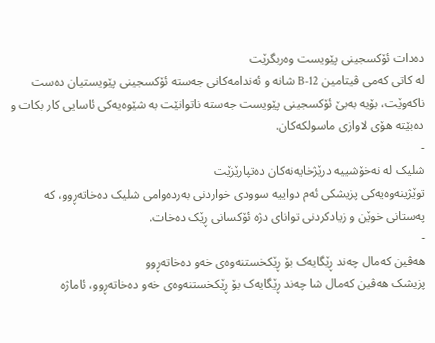دەدات ئۆکسجینی پێویست وەربگرێت
لە کاتی کەمی ڤیتامین B-12 شانە و ئەندامەکانی جەستە ئۆکسجینی پێویستیان دەست ناکەوێت، بۆیە بەبێ ئۆکسجینی پێویست جەستە ناتوانێت بە شێوەیەکی ئاسایی کار بکات و دەبێتە هۆی لاوازی ماسولکەکان.
-
شلیک لە نەخۆشییە درێژخایەنەکان دەتپارێزێت
توێژینەوەیەکی پزیشکی ئەم دواییە سوودی خواردنی بەردەوامی شلیک دەخاتەڕوو، کە پەستانی خوێن و زیادکردنی توانای دژە ئۆکسانی ڕێک دەخات.
-
هەڤین کەمال چەند ڕێگایەک بۆ ڕێکخستنەوەی خەو دەخاتەڕوو
پزیشک هەڤین کەمال شا چەند ڕێگایەک بۆ ڕێکخستنەوەی خەو دەخاتەڕوو، ئاماژە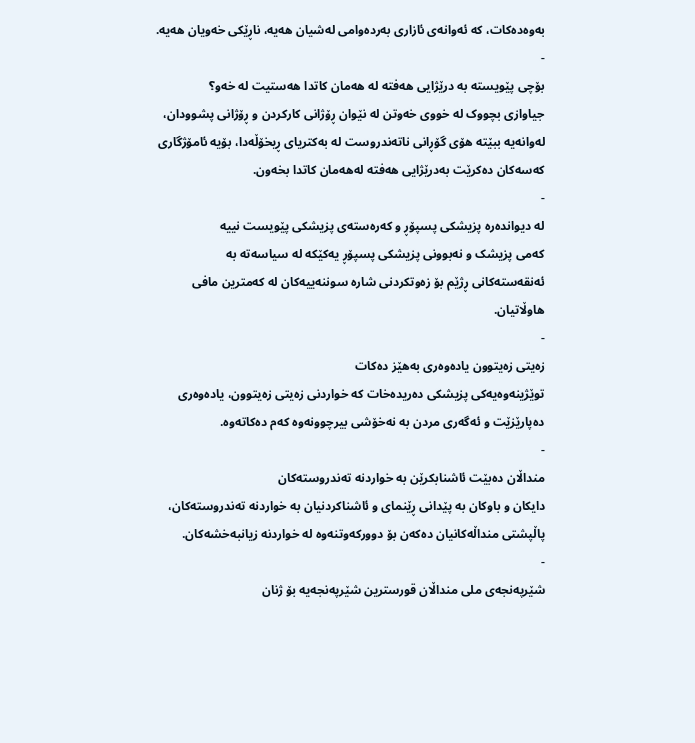بەوەدەکات، کە ئەوانەی ئازاری بەردەوامی لەشیان هەیە، ناڕێکی خەویان هەیە.
-
بۆچی پێویستە بە درێژایی هەفتە لە هەمان کاتدا هەستیت لە خەو؟
جیاوازی بچووک لە خووی خەوتن لە نێوان ڕۆژانی کارکردن و ڕۆژانی پشوودان، لەوانەیە ببێتە هۆی گۆڕانی ناتەندروست لە بەکتریای ڕیخۆڵەدا، بۆیە ئامۆژگاری کەسەکان دەکرێت بەدرێژایی هەفتە لەهەمان کاتدا بخەون.
-
لە دیواندەرە پزیشکی پسپۆڕ و کەرەستەی پزیشکی پێویست نییە
کەمی پزیشک و نەبوونی پزیشکی پسپۆڕ یەکێکە لە سیاسەتە بە ئەنقەستەکانی ڕژێم بۆ زەوتکردنی شارە سوننەییەکان لە کەمترین مافی هاوڵاتیان.
-
زەیتی زەیتوون یادەوەری بەهێز دەکات
توێژینەوەیەکی پزیشکی دەریدەخات کە خواردنی زەیتی زەیتوون، یادەوەری دەپارێزێت و ئەگەری مردن بە نەخۆشی بیرچوونەوە کەم دەکاتەوە.
-
منداڵان دەبێت ئاشنابکرێن بە خواردنە تەندروستەکان
دایکان و باوکان بە پێدانی ڕێنمای و ئاشناکردنیان بە خواردنە تەندروستەکان، پاڵپشتی منداڵەکانیان دەکەن بۆ دوورکەوتنەوە لە خواردنە زیانبەخشەکان.
-
شێرپەنجەی ملی منداڵان قورسترین شێرپەنجەیە بۆ ژنان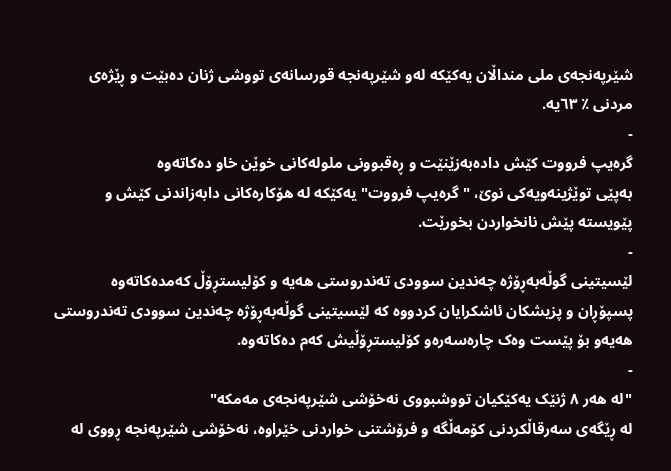شێرپەنجەی ملی منداڵان یەکێکە لەو شێرپەنجە قورسانەی تووشی ژنان دەبێت و ڕێژەی مردنی ٪ ٦٣یە.
-
گرەیپ فرووت کێش دادەبەزێنێت و ڕەقبوونی ملولەکانی خوێن خاو دەکاتەوە
بەپێی توێژینەویەكی نوێ، "گرەیپ فرووت" یەكێكە لە هۆكارەكانی دابەزاندنی كێش و پێویستە پێش نانخواردن بخورێت.
-
لێسیتینی گوڵەبەڕۆژە چەندین سوودی تەندروستی هەیە و کۆلیستڕۆڵ کەمدەکاتەوە
پسپۆڕان و پزیشکان ئاشکرایان کردووە کە لێسیتینی گوڵەبەڕۆژە چەندین سوودی تەندروستی هەیەو بۆ پێست وەک چارەسەرەو کۆلیستڕۆڵیش کەم دەکاتەوە.
-
"لە هەر ٨ ژنێک یەکێکیان تووشبووی نەخۆشی شێرپەنجەی مەمکە"
لە ڕێگەی سەرقاڵکردنی کۆمەڵگە و فرۆشتنی خواردنی خێراوە، نەخۆشی شێرپەنجە ڕووی لە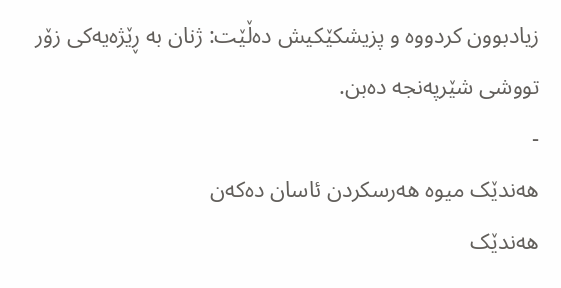زیادبوون کردووە و پزیشکێکیش دەڵێت: ژنان بە ڕێژەیەکی زۆر تووشی شێرپەنجە دەبن.
-
هەندێک میوە هەرسکردن ئاسان دەکەن
هەندێک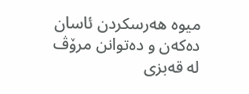میوە هەرسکردن ئاسان دەکەن و دەتوانن مرۆڤ لە قەبزی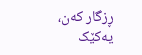ڕزگار کەن، یەکێک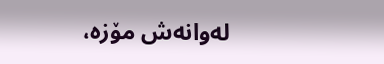لەوانەش مۆزە،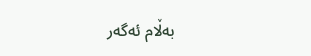بەڵام ئەگەر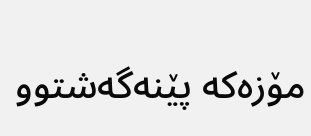مۆزەکە پێنەگەشتوو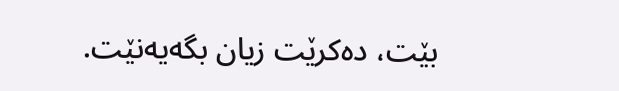بێت، دەکرێت زیان بگەیەنێت.